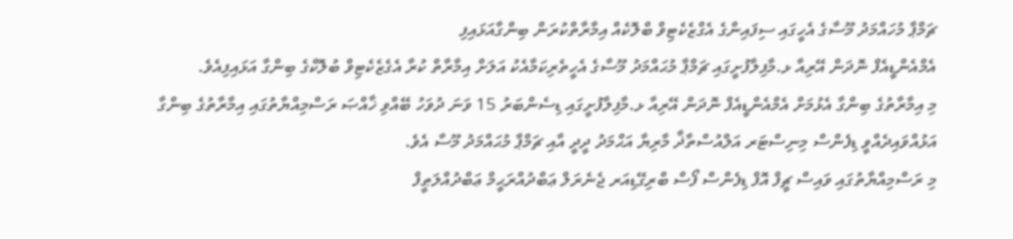ޗަމްޕާ މުހައްމަދު މޫސާގެ އެހީގައި ސިފައިންގެ އެގްޒެކެޓިވް ބްލޮކެއް އިމާރާތްކުރަން ބިންގާއަޅައިފި
އެމްއެންޑީއެފް ނޮދަން އޭރިއާ ޅ.މާފިލާފުށީގައި ޗަމްޕާ މުޙައްމަދު މޫސާގެ އެހީތެރިކަމާއެކު އަލަށް އިމާރާތް ކުރާ އެގެޒެކެޓިވް ބުލޮކްގެ ބިންގާ އަޅައިފިއެވެ.
މި އިމާރާތުގެ ބިންގާ އެޅުމަށް އެމްއެންޑީއެފް ނޮދަން އޭރިއާ ޅ.މާފިލާފުށީގައި ޑިސެންބަރު 15 ވަނަ ދުވަހު ބޭއްވި ޚާއްޞަ ރަސްމިއްޔާތުގައި އިމާރާތުގެ ބިންގާ އަޅުއްވައިދެއްވީ ޑިފެންސް މިނިސްޓަރ އަލްއުސްތާޛާ މާރިޔާ އަޙްމަދު ދީދީ އާއި ޗަމްޕާ މުޙައްމަދު މޫސާ އެވެ.
މި ރަސްމިއްޔާތުގައި ވައިސް ޗީފް އޮފް ޑިފެންސް ފޯސް ބްރިގޭޑިއަރ ޖެނެރަލް ޢަބްދުއްރަޙީމް ޢަބްދުއްލަޠީފް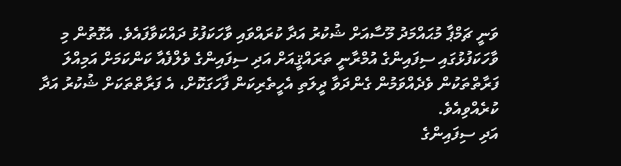ވަނީ ޗަމްޕާ މުޙައްމަދު މޫސާއަށް ޝުކުރު އަދާ ކުރައްވައި ވާހަކަފުޅު ދައްކަވާފައެވެ. އެގޮތުން މި ވާހަކަފުޅުގައި ސިފައިންގެ އުމްރާނީ ތަރައްޤީއަށް އަދި ސިފައިންގެ ވެލްފެއާ ކަންކަމަށް އަމިއްލަ ފަރާތްތަކުން ވެދެއްވަމުން ގެންދަވާ ދީލަތި އެހީތެރިކަން ފާހަގަކޮށް، އެ ފަރާތްތަކަށް ޝުކުރު އަދާ ކުރެއްވިއެވެ.
އަދި ސިފައިންގެ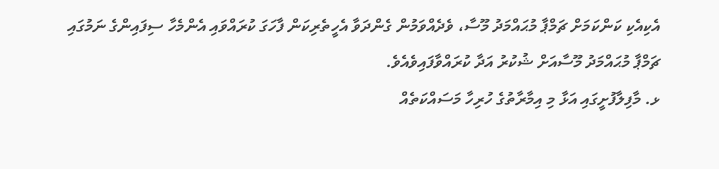އެކިއެކި ކަންކަމަށް ޗަމްޕާ މުޙައްމަދު މޫސާ، ވެދެއްވަމުން ގެންދަވާ އެހީތެރިކަން ފާހަގަ ކުރައްވައި އެންމެހާ ސިފައިންގެ ނަމުގައި ޗަމްޕާ މުޙައްމަދު މޫސާއަށް ޝުކުރު އަދާ ކުރައްވާފައިވެއެވެ.
ޅ. މާފިލާފުށީގައި އަޅާ މި އިމާރާތުގެ ހުރިހާ މަސައްކަތެއް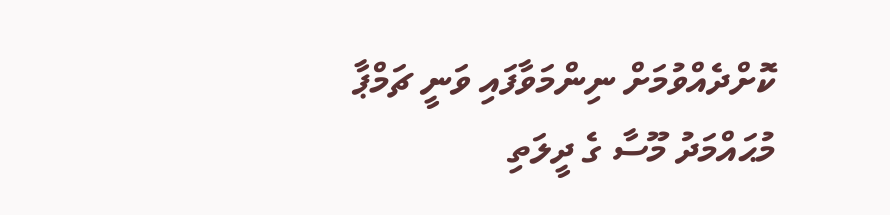ކޮށްދެއްވުމަށް ނިންމަވާފައި ވަނީ ޗަމްޕާ މުޙައްމަދު މޫސާ ގެ ދީލަތި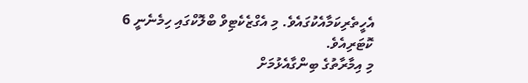އެހީތެރިކަމާއެކުގައެވެ. މި އެގްޒެކެޓިވް ބްލޮކްގައި ހިމެނެނީ 6 ކޮޓަރިއެވެ.
މި އިމާރާތުގެ ބިންގާއެޅުމަށް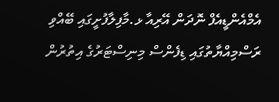އެމްއެންޑީއެފް ނޮދަން އޭރިއާ ޅ.މާފިލާފުށީގައި ބޭއްވި ރަސްމިއްޔާތުގައި ޑިފެންސް މިނިސްޓަރުގެ އިތުރުން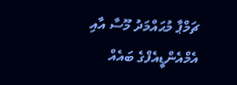ޗަމްޕާ މުޙައްމަދު މޫސާ އާއި އެމްއެންޑީއެފްގެ ބައެއް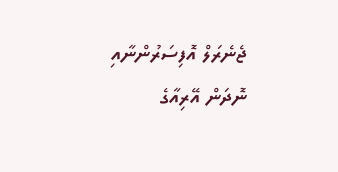ޖެނެރަލް އޮފިސަރުންނާއި ނޮދަން އޭރިއާގެ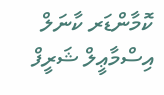ކޮމާންޑަރ ކާނަލް އިސްމާޢީލް ޝަރީފް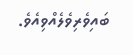ބައިވެރިވެލެއްވިއެވެ.